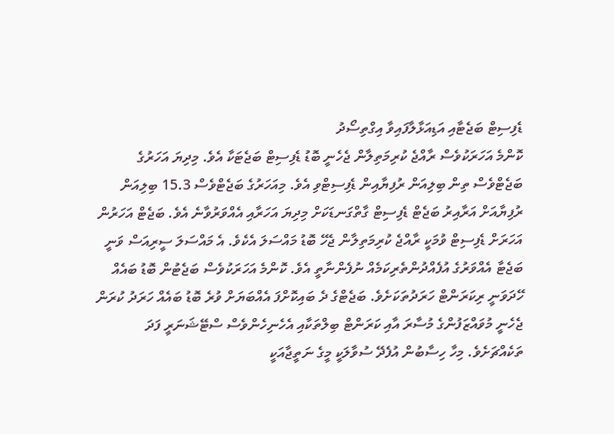ޑެފިސިޓް ބަޖެޓާއި އަޑިއަޅާލާފައިވާ އިގްތިސޯދު
ކޮންމެ އަހަރަކުވެސް ރާއްޖެ ކުރިމަތިލާން ޖެހެނީ ބޮޑު ޑެފިސިޓް ބަޖެޓަކާ އެވެ. މިދިޔަ އަހަރުގެ ބަޖެޓްވެސް ތިން ބިލިއަން ރުފިޔާއިން ޑެފިސިޓްވި އެވެ. މިއަހަރުގެ ބަޖެޓްވެސް 15.3 ބިލިއަން ރުފިޔާއަށް އަރާއިރު ބަޖެޓް ޑެފިސިޓް ގާތްގަނޑަކަށް މިދިޔަ އަހަރާއި އެއްވަރުވާނެ އެވެ. ބަޖެޓް އަހަރުން އަހަރަށް ޑެފިސިޓް ވުމަކީ ރާއްޖެ ކުރިމަތިލާން ޖެހޭ ބޮޑު މައްސަލަ އެކެވެ. އެ މައްސަލަ ސީރިއަސް ވަނީ ބަޖެޓާ އެއްވަރުގެ އުފެއްދުންތެރިކަމެއް ނުފެންނާތީ އެވެ. ކޮންމެ އަހަރަކުވެސް ބަޖެޓުން ބޮޑު ބައެއް ހޭދަވަނީ ރިކަރަންޓް ހަރަދުތަކަށެވެ. ބަޖެޓްގެ ދެ ބައިކޮށްފަ އެއްބަޔަށް ވުރެ ބޮޑު ބައެއް ހަރަދު ކުރަން ޖެހެނީ މުވައްޒަފުންގެ މުސާރަ އާއި ކަރަންޓް ބިލްތަކާއި އެހެނިހެންވެސް ސްޓޭޝަނަރީ ފަދަ ތަކެއްޗަށެވެ. މިހާ ހިސާބުން އުފެދޭ ސުވާލަކީ މީގެ ނަތީޖާއަކީ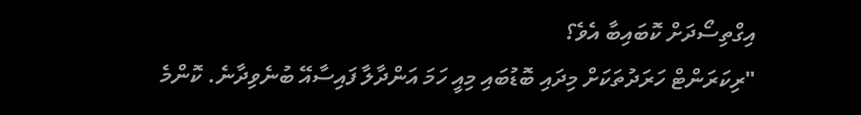އިގްތިސޯދަށް ކޮބައިބާ އެވެ؟
"ރިކަރަންޓް ހަރަދުތަކަށް މިދައި ބޮޑުބައި މިއީ ހަމަ އަންދާލާ ފައިސާއޭ ބުނެވިދާނެ. ކޮންމެ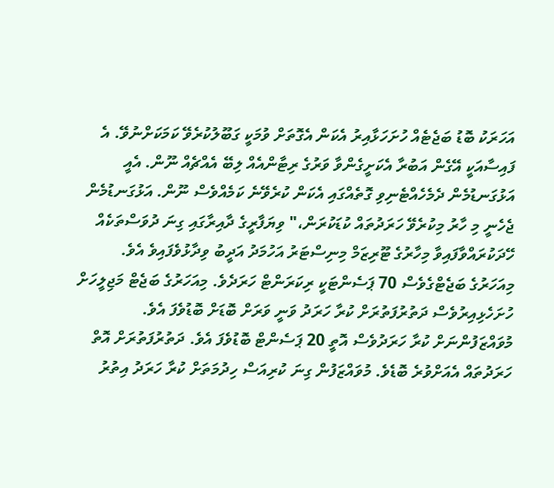އަހަރަކު ބޮޑު ބަޖެޓެއް ހުށަހަޅާއިރު އެކަން އެގޮތަށް ވުމަކީ ގަބޫލުކުރެވޭ ކަމަކަށްނުވޭ. އެ ފައިސާއަކީ އޭގެން އަބުރާ އެކަށީގެންވާ ވަރުގެ ރިޓާންއެއް ލިބޭ އެއްޗެއް ނޫން. އެއީ އަޅުގަނޑުމެން ދެމެހެއްޓެނިވި ގޮތެއްގައި އެކަން ކުރެވޭނެ ކަމެއްވެސް ނޫން. އަޅުގަނޑުމެން ޖެހެނީ މި ހާރު މިކުރެވޭ ހަރަދުތައް ކުޑަކުރަން،" ވިޔަފާރީގެ ދާއިރާގައި ގިނަ ދުވަސްތަކެއް ހޭދަކުރައްވާފައިވާ މިހާރުގެ ޓޫރިޒަމް މިނިސްޓަރު އަހުމަދު އަދީބު ވިދާޅުވެފައިވެ އެވެ.
މިއަހަރުގެ ބަޖެޓްގެވެސް 70 ޕަސެންޓަކީ ރިކަރަންޓް ހަރަދެވެ. މިއަހަރުގެ ބަޖެޓް މަޖިލީހަށް ހުށަހެޅިއިރުވެސް ދަތުރުފަތުރަށް ކުރާ ހަރަދު ވަނީ ވަރަށް ބޮޑަށް ބޮޑުވެފަ އެވެ. މުވައްޒަފުންނަށް ކުރާ ހަރަދުވެސް އޮތީ 20 ޕަސެންޓް ބޮޑުވެފަ އެވެ. ދަތުރުފަތުރަށް އޮތް ހަރަދުތައް އެއަށްވުރެ ބޮޑެވެ. މުވައްޒަފުން ގިނަ ކުރިއަސް ހިދުމަތަށް ކުރާ ހަރަދު އިތުރު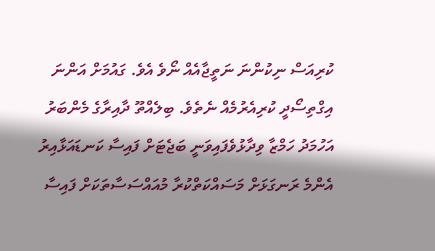ކުރިއަސް ނިކުންނަ ނަތީޖާއެއް ނޯވެ އެވެ. ގައުމަށް އަންނަ އިގްތިސޯދީ ކުރިއެރުމެއް ނެތެވެ. ބިލެއްތޫ ދާއިރާގެ މެންބަރު އަހުމަދު ހަމްޒާ ވިދާޅުވެފައިވަނީ ބަޖެޓަށް ފައިސާ ކަނޑައަޅާއިރު އެންމެ ރަނގަޅަށް މަސައްކަތްކުރާ މުއައްސަސާތަކަށް ފައިސާ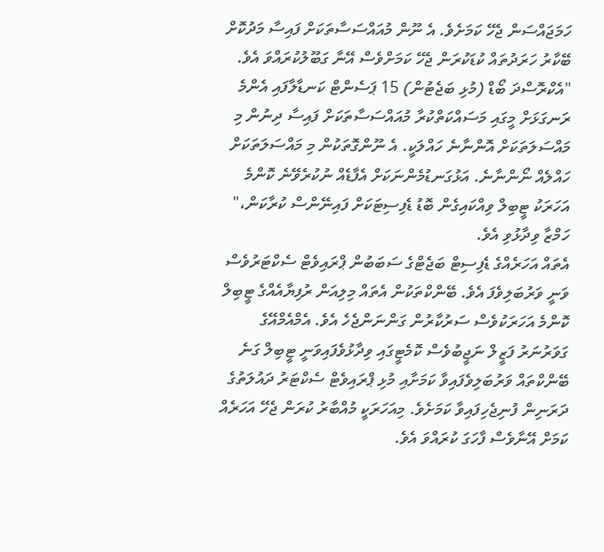ހަމަޖައްސަން ޖެހޭ ކަމަށެވެ. އެ ނޫން މުއައްސަސާތަކަށް ފައިސާ މަދުކޮށް ބޭކާރު ހަރަދުތައް ކުޑަކުރަން ޖެހޭ ކަމަށްވެސް އޭނާ ގަބޫލުކުރައްވަ އެވެ.
"އެކްރޮސްދަ ބޯޑް (މުޅި ބަޖެޓުން) 15 ޕަސެންޓް ކަނޑާލާފައި އެންމެ ރަނގަޅަށް މީގައި މަސައްކަތްކުރާ މުއައްސަސާތަކަށް ފައިސާ ދިނުން މި މައްސަލަތަކަށް އޮންނާނެ ހައްލަކީ. އެ ނޫންގޮތަކުން މި މައްސަލަތަކަށް ހައްލެއް ނޯންނާނެ. އަޅުގަނޑުމެންނަކަށް އެފާޑެއް ނުކުރެވޭނެ ކޮންމެ އަހަރަކު ޓީބިލް ވިއްކައިގެން ބޮޑު ޑެފިސިޓަކަށް ފައިނޭންސް ކުރާކަން،" ހަމްޒާ ވިދާޅުވި އެވެ.
އެތައް އަހަރެއްގެ ޑެފިސިޓް ބަޖެޓްގެ ސަބަބުން ޕްރައިވެޓް ސެކްޓަރުވެސް ވަނީ ވަރުބަލިވެފަ އެވެ. ބޭންކްތަކުން އެތައް މިލިއަން ރުފިޔާއެއްގެ ޓީބިލް ކޮންމެ އަހަރަކުވެސް ސަރުކާރުން ގަންނަންޖެހެ އެވެ. އެމްއެމްއޭގެ ގަވަރުނަރު ފަޒީލް ނަޖީބުވެސް ކޮމެޓީގައި ވިދާޅުވެފައިވަނީ ޓީބިލް ގަނެ ބޭންކްތައް ވަރުބަލިވެފައިވާ ކަމަށާއި މުޅި ޕްރައިވެޓް ސެކްޓަރު ދައުލަތުގެ ދަރަނިން ފުނިޖެހިފައިވާ ކަމަށެވެ. މިއަހަރަކީ މުއްބާރު ކުރަން ޖެހޭ އަހަރެއް ކަމަށް އޭނާވެސް ފާހަގަ ކުރައްވަ އެވެ.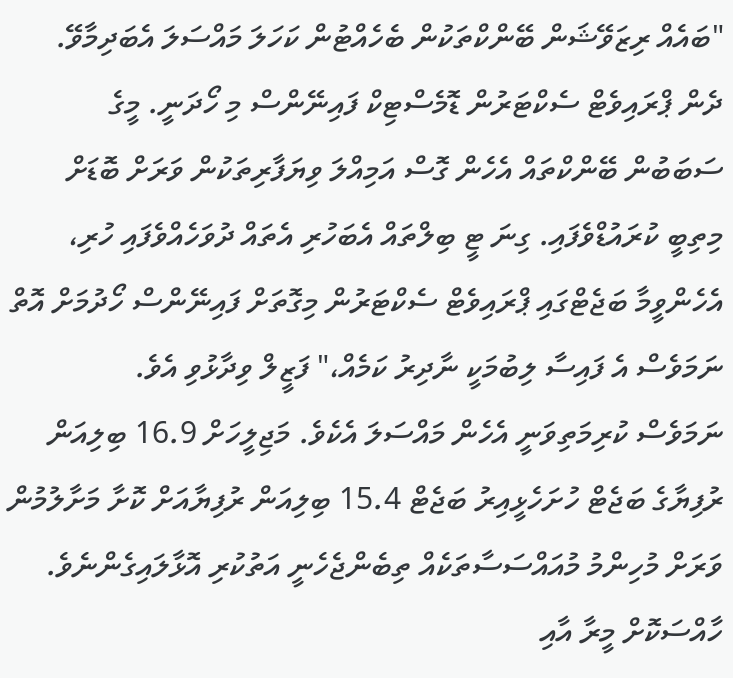"ބައެއް ރިޒަވޭޝަން ބޭންކްތަކުން ބެހެއްޓުން ކަހަލަ މައްސަލަ އެބަދިމާވޭ. ދެން ޕްރައިވެޓް ސެކްޓަރުން ޑޮމެސްޓިކް ފައިނޭންސް މި ހޯދަނީ. މީގެ ސަބަބުން ބޭންކްތައް އެހެން ގޮސް އަމިއްލަ ވިޔަފާރިތަކުން ވަރަށް ބޮޑަށް މިތިބީ ކުރައުޑްވެފައި. ގިނަ ޓީ ބިލްތައް އެބަހުރި އެތައް ދުވަހެއްވެފައި ހުރި، އެހެންވީމާ ބަޖެޓްގައި ޕްރައިވެޓް ސެކްޓަރުން މިގޮތަށް ފައިނޭންސް ހޯދުމަށް އޮތް ނަމަވެސް އެ ފައިސާ ލިބުމަކީ ނާދިރު ކަމެއް،" ފަޒީލް ވިދާޅުވި އެވެ.
ނަމަވެސް ކުރިމަތިވަނީ އެހެން މައްސަލަ އެކެވެ. މަޖިލީހަށް 16.9 ބިލިއަން ރުފިޔާގެ ބަޖެޓް ހުށަހެޅީއިރު ބަޖެޓް 15.4 ބިލިއަން ރުފިޔާއަށް ކޮށާ މަށާލުމުން ވަރަށް މުހިންމު މުއައްސަސާތަކެއް ތިބެންޖެހެނީ އަތުކުރި އޮޅާލައިގެންނެވެ. ހާއްސަކޮށް މީރާ އާއި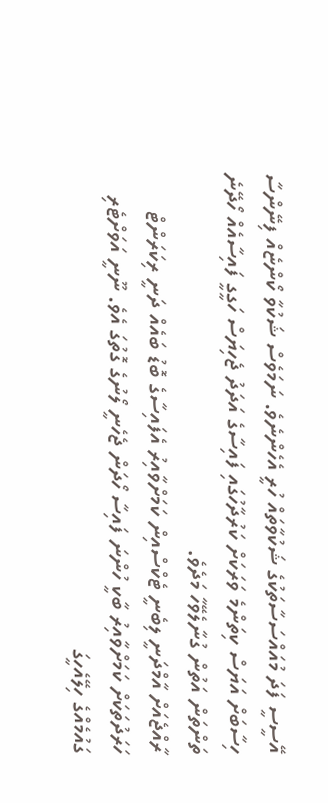އޭސީސީ ފަދަ މުއައްސަސާތަކުގެ ޝަކުވާތައް ހުރީ އެހެންނެވެ. ނަމަވެސް ޝަކުވާ ކޯންޏެއް ފިނޭންސާ ހިސާބަށް އަޔަސް ކިތަންމެ ވަރަކަށް ކަރުދާހުގައި ފައިސާގެ އަދަދު ޖެހިޔަސް ހަގީގީ ފައިސާއެއް ހޯދޭނެ ތަންތަން އަތުން ގުނާލެވޭހާ މަދެވެ.
ރާއްޖެއަށް އާމްދަނީ ލިބެނީ ޓެކްސްއިން ކަމަށްވާއިރު އެފައިސާގެ ބޮޑު ބައެއް ދަނީ ރިކަރަންޓް ހަރަދުތަކަށް ކަމަށްވާއިރު ބާކީ ހުންނަ ފައިސާ ހޯދަން ޖެހެނީ ލޯނުގެ ގޮތުގަ އެވެ. ނޫނީ އަވަށްޓެރި ގައުމެއްގެ ހިލޭއެހީގަ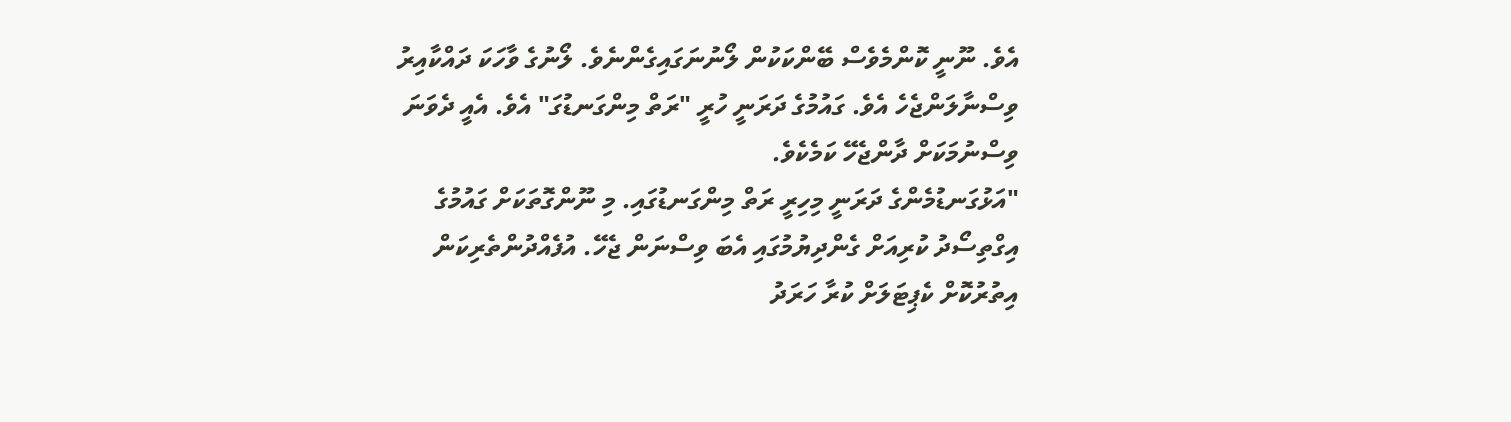އެވެ. ނޫނީ ކޮންމެވެސް ބޭންކަކުން ލޯނުނަގައިގެންނެވެ. ލޯނުގެ ވާހަކަ ދައްކާއިރު ވިސްނާލަންޖެހެ އެވެ. ގައުމުގެ ދަރަނީ ހުރީ "ރަތް މިންގަނޑުގަ" އެވެ. އެއީ ދެވަނަ ވިސްނުމަކަށް ދާންޖެހޭ ކަމެކެވެ.
"އަޅުގަނޑުމެންގެ ދަރަނީ މިހިރީ ރަތް މިންގަނޑުގައި. މި ނޫންގޮތަކަށް ގައުމުގެ އިގްތިސޯދު ކުރިއަށް ގެންދިޔުމުގައި އެބަ ވިސްނަން ޖެހޭ. އުފެއްދުންތެރިކަން އިތުރުކޮށް ކެޕިޓަލަށް ކުރާ ހަރަދު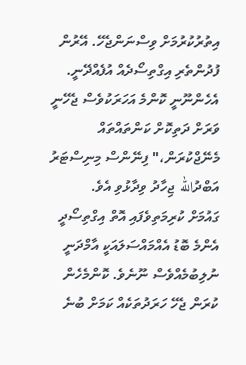އިތުރުކުރުމަށް ވިސްނަންޖެހޭ. އޭރުން ފުދުންތެރި އިގްތިސޯދެއް އުފެއްދޭނީ. އެހެންނޫނީ ކޮންމެ އަހަރަކުވެސް ޖެހޭނީ ވަރަށް ދަތިކޮށް ކަންތައްތައް މެނޭޖްކުރަން،" ފިނޭންސް މިނިސްޓަރު އަބްދުالله ޖިހާދު ވިދާޅުވި އެވެ.
ގައުމަށް ކުރިމަތިވެފައި އޮތް އިގްތިސޯދީ އެންމެ ބޮޑު އެއްމައްސަލައަކީ އާމްދަނީ ނުލިބުމެއްވެސް ނޫނެވެ. ކޮންމެހެން ކުރަން ޖެހޭ ހަރަދުތަކެއް ކަމަށް ބުނެ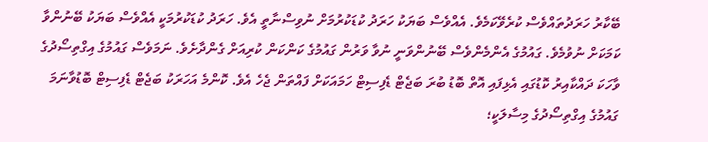ބޭކާރު ހަރަދުތައްވެސް ކުރެވޭކަމެވެ. އެއްވެސް ބަޔަކު ހަރަދު ކުޑަކުރުމަށް ނުވިސްނާތީ އެވެ. ހަރަދު ކުޑަކުރުމަކީ އެއްވެސް ބަޔަކު ބޭނުންވާ ކަމަކަށް ނުވުމެވެ. ގައުމުގެ އެންމެންވެސް ބޭނުންވަނީ ނުވާ ވަރުން ގައުމުގެ ކަންކަން ކުރިއަށް ގެންދާށެވެ. ނަމަވެސް ގައުމުގެ އިގްތިސޯދުގެ ވާހަކަ ދައްކާއިރު ކޮޑުގައި އެޅިފައި އޮތް ބޮޑު ބުރަ ބަޖެޓް ޑެފިސިޓް ހަމައަކަށް ފައްތަން ޖެހެ އެވެ. ކޮންމެ އަހަރަކު ބަޖެޓް ޑެފިސިޓް ބޮޑުވާނަމަ ގައުމުގެ އިގްތިސޯދުގެ މިސާލަކީ؛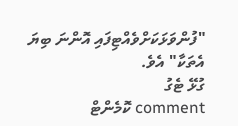"ފުންވަޅަކަށްވެއްޓިފައި އޮންނަ ބިޔަ އެތަކާ" އެވެ.
ގުޅޭ ޓެގު
comment ކޮމެންޓް